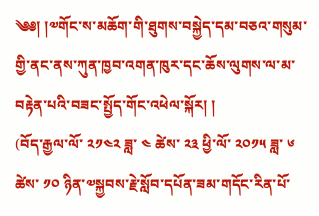༄༅། །༧གོང་ས་མཆོག་གི་ཐུགས་བསྐྱེད་དམ་བཅའ་གསུམ་གྱི་ནང་ནས་ཀུན་ཁྱབ་འགན་ཁུར་དང་ཆོས་ལུགས་ལ་མ་བརྟེན་པའི་བཟང་སྤྱོད་གོང་འཕེལ་སྐོར། །
(བོད་རྒྱལ་ལོ་ ༢༡༤༢ ཟླ་ ༤ ཚེས་ ༢༣ ཕྱི་ལོ་ ༢༠༡༥ ཟླ་ ༦ ཚེས་ ༡༠ ཉིན་༧སྐྱབས་རྗེ་སློབ་དཔོན་ཟམ་གདོང་རིན་པོ་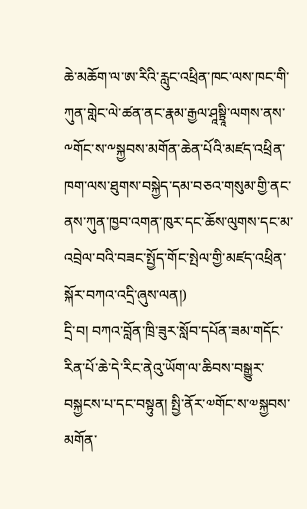ཆེ་མཆོག་ལ་ཨ་རིའི་རླུང་འཕྲིན་ཁང་ལས་ཁང་གི་ཀུན་གླེང་ལེ་ཚན་ནང་རྣམ་རྒྱལ་ཤཱསྟྲཱི་ལགས་ནས་༸གོང་ས་༸སྐྱབས་མགོན་ཆེན་པོའི་མཛད་འཕྲིན་ཁག་ལས་ཐུགས་བསྐྱེད་དམ་བཅའ་གསུམ་གྱི་ནང་ནས་ཀུན་ཁྱབ་འགན་ཁུར་དང་ཆོས་ལུགས་དང་མ་འབྲེལ་བའི་བཟང་སྤྱོད་གོང་སྤེལ་གྱི་མཛད་འཕྲིན་སྐོར་བཀའ་འདྲི་ཞུས་ལན།)
དྲི་བ། བཀའ་བློན་ཁྲི་ཟུར་སློབ་དཔོན་ཟམ་གདོང་རིན་པོ་ཆེ་དེ་རིང་ནེའུ་ཡོག་ལ་ཆིབས་བསྒྱུར་བསྐྱངས་པ་དང་བསྟུན། སྤྱི་ནོར་༧གོང་ས་༧སྐྱབས་མགོན་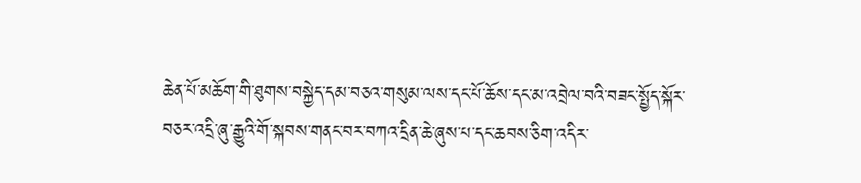ཆེན་པོ་མཆོག་གི་ཐུགས་བསྐྱེད་དམ་བཅའ་གསུམ་ལས་དང་པོ་ཆོས་དང་མ་འབྲེལ་བའི་བཟང་སྤྱོད་སྐོར་བཅར་འདྲི་ཞུ་རྒྱུའི་གོ་སྐབས་གནང་བར་བཀའ་དྲིན་ཆེ་ཞུས་པ་དང་ཆབས་ཅིག་འདིར་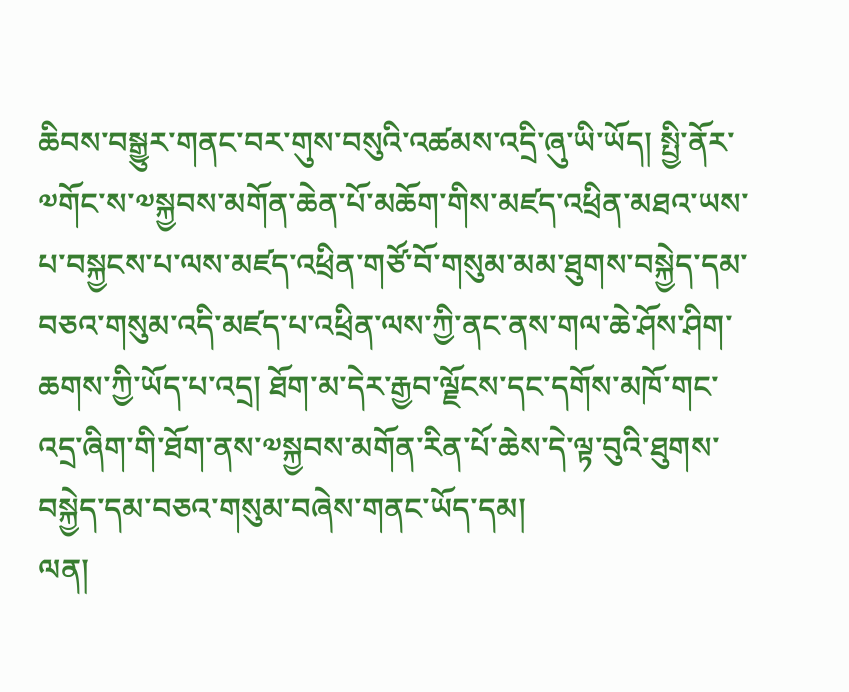ཆིབས་བསྒྱུར་གནང་བར་གུས་བསུའི་འཚམས་འདྲི་ཞུ་ཡི་ཡོད། སྤྱི་ནོར་༧གོང་ས་༧སྐྱབས་མགོན་ཆེན་པོ་མཆོག་གིས་མཛད་འཕྲིན་མཐའ་ཡས་པ་བསྐྱངས་པ་ལས་མཛད་འཕྲིན་གཙོ་བོ་གསུམ་མམ་ཐུགས་བསྐྱེད་དམ་བཅའ་གསུམ་འདི་མཛད་པ་འཕྲིན་ལས་ཀྱི་ནང་ནས་གལ་ཆེ་ཤོས་ཤིག་ཆགས་ཀྱི་ཡོད་པ་འདྲ། ཐོག་མ་དེར་རྒྱབ་ལྗོངས་དང་དགོས་མཁོ་གང་འདྲ་ཞིག་གི་ཐོག་ནས་༧སྐྱབས་མགོན་རིན་པོ་ཆེས་དེ་ལྟ་བུའི་ཐུགས་བསྐྱེད་དམ་བཅའ་གསུམ་བཞེས་གནང་ཡོད་དམ།
ལན།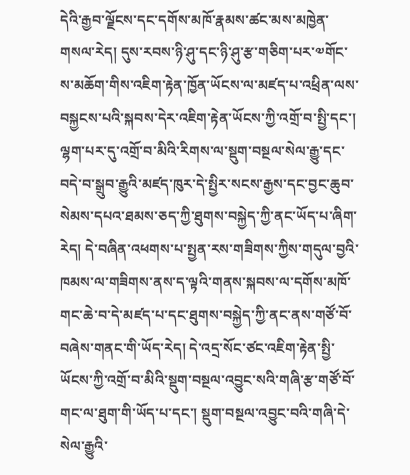དེའི་རྒྱབ་ལྗོངས་དང་དགོས་མཁོ་རྣམས་ཚང་མས་མཁྱེན་གསལ་རེད། དུས་རབས་ཉི་ཤུ་དང་ཉི་ཤུ་རྩ་གཅིག་པར་༧གོང་ས་མཆོག་གིས་འཇིག་རྟེན་ཁྱོན་ཡོངས་ལ་མཛད་པ་འཕྲིན་ལས་བསྐྱངས་པའི་སྐབས་དེར་འཇིག་རྟེན་ཡོངས་ཀྱི་འགྲོ་བ་སྤྱི་དང་། ལྷག་པར་དུ་འགྲོ་བ་མིའི་རིགས་ལ་སྡུག་བསྔལ་སེལ་རྒྱུ་དང་བདེ་བ་སྒྲུབ་རྒྱུའི་མཛད་ཁུར་དེ་སྤྱིར་སངས་རྒྱས་དང་བྱང་ཆུབ་སེམས་དཔའ་ཐམས་ཅད་ཀྱི་ཐུགས་བསྐྱེད་ཀྱི་ནང་ཡོད་པ་ཞིག་རེད། དེ་བཞིན་འཕགས་པ་སྤྱན་རས་གཟིགས་ཀྱིས་གདུལ་བྱའི་ཁམས་ལ་གཟིགས་ནས་ད་ལྟའི་གནས་སྐབས་ལ་དགོས་མཁོ་གང་ཆེ་བ་དེ་མཛད་པ་དང་ཐུགས་བསྐྱེད་ཀྱི་ནང་ནས་གཙོ་བོ་བཞེས་གནང་གི་ཡོད་རེད། དེ་འདྲ་སོང་ཙང་འཇིག་རྟེན་སྤྱི་ཡོངས་ཀྱི་འགྲོ་བ་མིའི་སྡུག་བསྔལ་འབྱུང་སའི་གཞི་རྩ་གཙོ་བོ་གང་ལ་ཐུག་གི་ཡོད་པ་དང་། སྡུག་བསྔལ་འབྱུང་བའི་གཞི་དེ་སེལ་རྒྱུའི་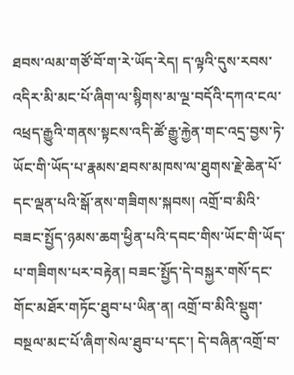ཐབས་ལམ་གཙོ་བོ་ག་རེ་ཡོད་རེད། ད་ལྟའི་དུས་རབས་འདིར་མི་མང་པོ་ཞིག་ལ་སྙིགས་མ་ལྔ་བདོའི་དཀའ་ངལ་འཕྲད་རྒྱུའི་གནས་སྟངས་འདི་ཚོ་རྒྱུ་རྐྱེན་གང་འདྲ་བྱས་ཏེ་ཡོང་གི་ཡོད་པ་རྣམས་ཐབས་མཁས་ལ་ཐུགས་རྗེ་ཆེན་པོ་དང་ལྡན་པའི་སྒོ་ནས་གཟིགས་སྐབས། འགྲོ་བ་མིའི་བཟང་སྤྱོད་ཉམས་ཆག་ཕྱིན་པའི་དབང་གིས་ཡོང་གི་ཡོད་པ་གཟིགས་པར་བརྟེན། བཟང་སྤྱོད་དེ་བསྐྱར་གསོ་དང་གོང་མཐོར་གཏོང་ཐུབ་པ་ཡིན་ན། འགྲོ་བ་མིའི་སྡུག་བསྔལ་མང་པོ་ཞིག་སེལ་ཐུབ་པ་དང་། དེ་བཞིན་འགྲོ་བ་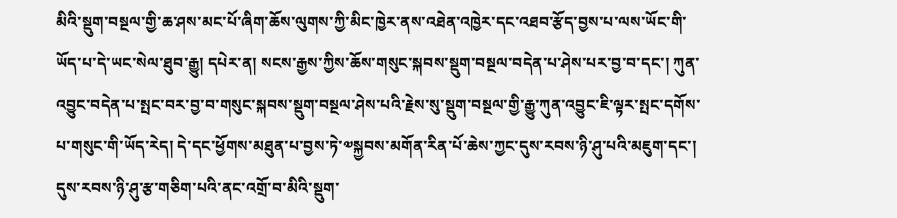མིའི་སྡུག་བསྔལ་གྱི་ཆ་ཤས་མང་པོ་ཞིག་ཆོས་ལུགས་ཀྱི་མིང་ཁྱེར་ནས་འཐེན་འཁྱེར་དང་འཐབ་རྩོད་བྱས་པ་ལས་ཡོང་གི་ཡོད་པ་དེ་ཡང་སེལ་ཐུབ་རྒྱུ། དཔེར་ན། སངས་རྒྱས་ཀྱིས་ཆོས་གསུང་སྐབས་སྡུག་བསྔལ་བདེན་པ་ཤེས་པར་བྱ་བ་དང་། ཀུན་འབྱུང་བདེན་པ་སྤང་བར་བྱ་བ་གསུང་སྐབས་སྡུག་བསྔལ་ཤེས་པའི་རྗེས་སུ་སྡུག་བསྔལ་གྱི་རྒྱུ་ཀུན་འབྱུང་ཇི་ལྟར་སྤང་དགོས་པ་གསུང་གི་ཡོད་རེད། དེ་དང་ཕྱོགས་མཐུན་པ་བྱས་ཏེ་༧སྐྱབས་མགོན་རིན་པོ་ཆེས་ཀྱང་དུས་རབས་ཉི་ཤུ་པའི་མཇུག་དང་། དུས་རབས་ཉི་ཤུ་རྩ་གཅིག་པའི་ནང་འགྲོ་བ་མིའི་སྡུག་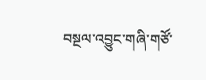བསྔལ་འབྱུང་གཞི་གཙོ་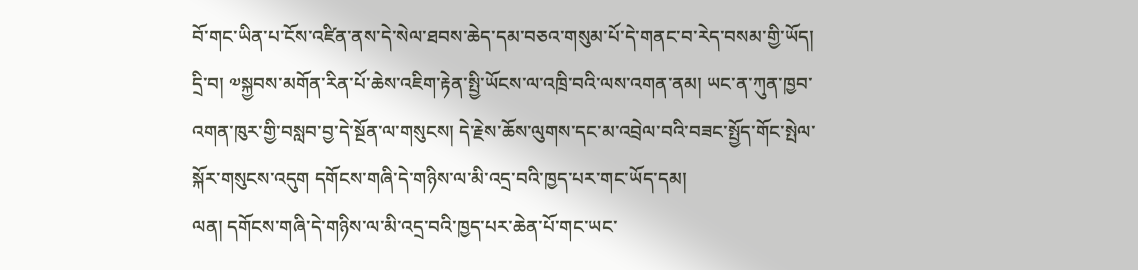བོ་གང་ཡིན་པ་ངོས་འཛིན་ནས་དེ་སེལ་ཐབས་ཆེད་དམ་བཅའ་གསུམ་པོ་དེ་གནང་བ་རེད་བསམ་གྱི་ཡོད།
དྲི་བ། ༧སྐྱབས་མགོན་རིན་པོ་ཆེས་འཇིག་རྟེན་སྤྱི་ཡོངས་ལ་འཁྲི་བའི་ལས་འགན་ནམ། ཡང་ན་ཀུན་ཁྱབ་འགན་ཁུར་གྱི་བསླབ་བྱ་དེ་སྔོན་ལ་གསུངས། དེ་རྗེས་ཆོས་ལུགས་དང་མ་འབྲེལ་བའི་བཟང་སྤྱོད་གོང་སྤེལ་སྐོར་གསུངས་འདུག དགོངས་གཞི་དེ་གཉིས་ལ་མི་འདྲ་བའི་ཁྱད་པར་གང་ཡོད་དམ།
ལན། དགོངས་གཞི་དེ་གཉིས་ལ་མི་འདྲ་བའི་ཁྱད་པར་ཆེན་པོ་གང་ཡང་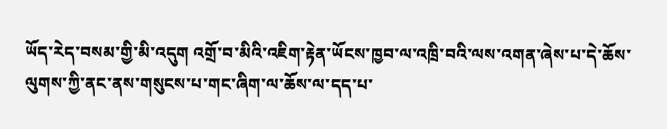ཡོད་རེད་བསམ་གྱི་མི་འདུག འགྲོ་བ་མིའི་འཇིག་རྟེན་ཡོངས་ཁྱབ་ལ་འཁྲི་བའི་ལས་འགན་ཞེས་པ་དེ་ཆོས་ལུགས་ཀྱི་ནང་ནས་གསུངས་པ་གང་ཞིག་ལ་ཆོས་ལ་དད་པ་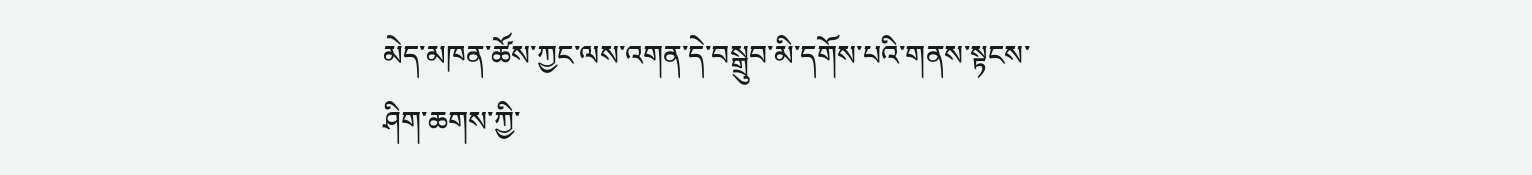མེད་མཁན་ཚོས་ཀྱང་ལས་འགན་དེ་བསྒྲུབ་མི་དགོས་པའི་གནས་སྟངས་ཤིག་ཆགས་ཀྱི་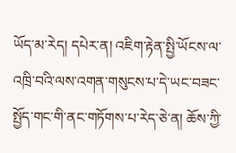ཡོད་མ་རེད། དཔེར་ན། འཇིག་རྟེན་སྤྱི་ཡོངས་ལ་འཁྲི་བའི་ལས་འགན་གསུངས་པ་དེ་ཡང་བཟང་སྤྱོད་གང་གི་ནང་གཏོགས་པ་རེད་ཅེ་ན། ཆོས་ཀྱི་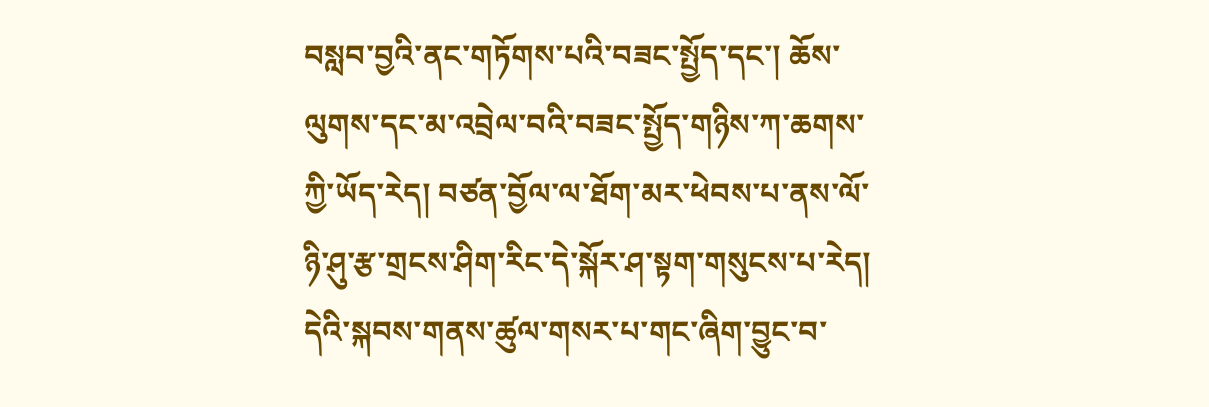བསླབ་བྱའི་ནང་གཏོགས་པའི་བཟང་སྤྱོད་དང་། ཆོས་ལུགས་དང་མ་འབྲེལ་བའི་བཟང་སྤྱོད་གཉིས་ཀ་ཆགས་ཀྱི་ཡོད་རེད། བཙན་བྱོལ་ལ་ཐོག་མར་ཕེབས་པ་ནས་ལོ་ཉི་ཤུ་རྩ་གྲངས་ཤིག་རིང་དེ་སྐོར་ཤ་སྟག་གསུངས་པ་རེད། དེའི་སྐབས་གནས་ཚུལ་གསར་པ་གང་ཞིག་བྱུང་བ་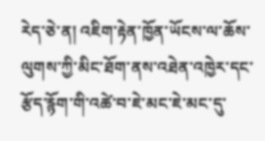རེད་ཅེ་ན། འཇིག་རྟེན་ཁྱོན་ཡོངས་ལ་ཆོས་ལུགས་ཀྱི་མིང་ཐོག་ནས་འཐེན་འཁྱེར་དང་རྩོད་རྙོག་གི་འཚེ་བ་ཇེ་མང་ཇེ་མང་དུ་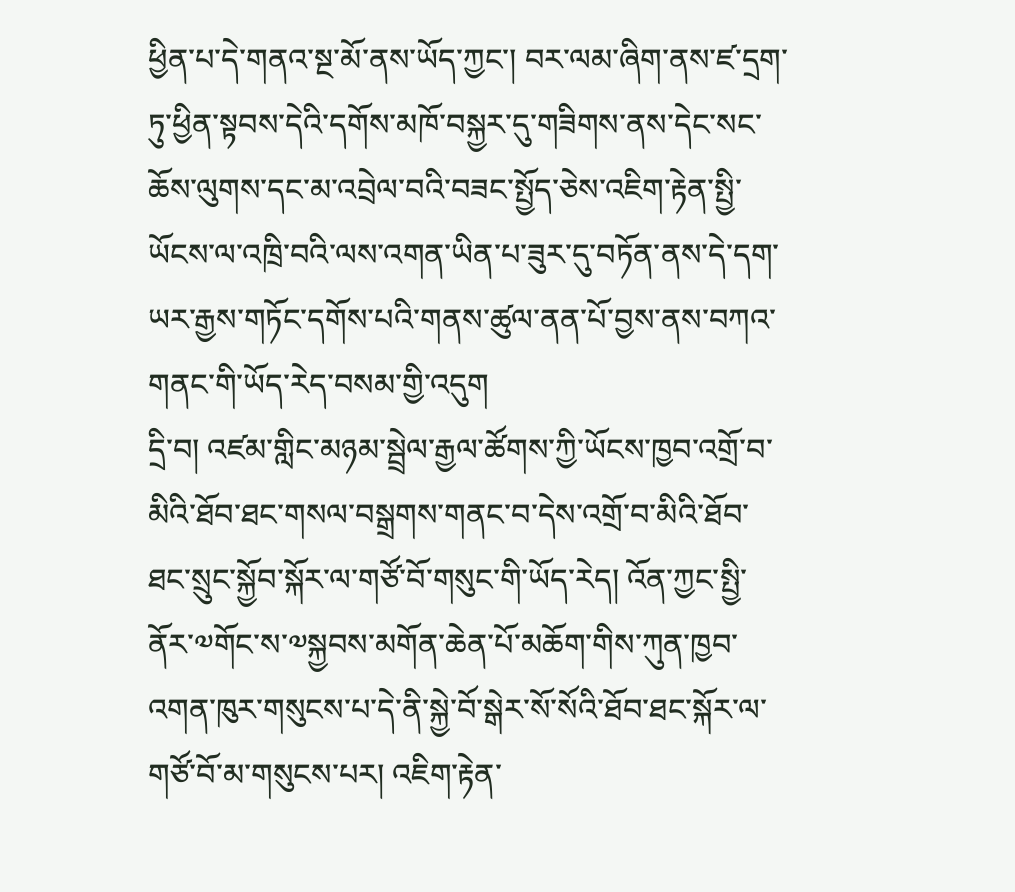ཕྱིན་པ་དེ་གནའ་སྔ་མོ་ནས་ཡོད་ཀྱང་། བར་ལམ་ཞིག་ནས་ཛ་དྲག་ཏུ་ཕྱིན་སྟབས་དེའི་དགོས་མཁོ་བསྐྱར་དུ་གཟིགས་ནས་དེང་སང་ཆོས་ལུགས་དང་མ་འབྲེལ་བའི་བཟང་སྤྱོད་ཅེས་འཇིག་རྟེན་སྤྱི་ཡོངས་ལ་འཁྲི་བའི་ལས་འགན་ཡིན་པ་ཟུར་དུ་བཏོན་ནས་དེ་དག་ཡར་རྒྱས་གཏོང་དགོས་པའི་གནས་ཚུལ་ནན་པོ་བྱས་ནས་བཀའ་གནང་གི་ཡོད་རེད་བསམ་གྱི་འདུག
དྲི་བ། འཛམ་གླིང་མཉམ་སྦྲེལ་རྒྱལ་ཚོགས་ཀྱི་ཡོངས་ཁྱབ་འགྲོ་བ་མིའི་ཐོབ་ཐང་གསལ་བསྒྲགས་གནང་བ་དེས་འགྲོ་བ་མིའི་ཐོབ་ཐང་སྲུང་སྐྱོབ་སྐོར་ལ་གཙོ་བོ་གསུང་གི་ཡོད་རེད། འོན་ཀྱང་སྤྱི་ནོར་༧གོང་ས་༧སྐྱབས་མགོན་ཆེན་པོ་མཆོག་གིས་ཀུན་ཁྱབ་འགན་ཁུར་གསུངས་པ་དེ་ནི་སྐྱེ་བོ་སྒེར་སོ་སོའི་ཐོབ་ཐང་སྐོར་ལ་གཙོ་བོ་མ་གསུངས་པར། འཇིག་རྟེན་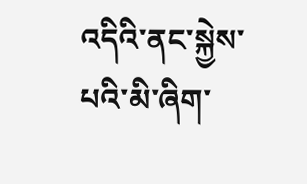འདིའི་ནང་སྐྱེས་པའི་མི་ཞིག་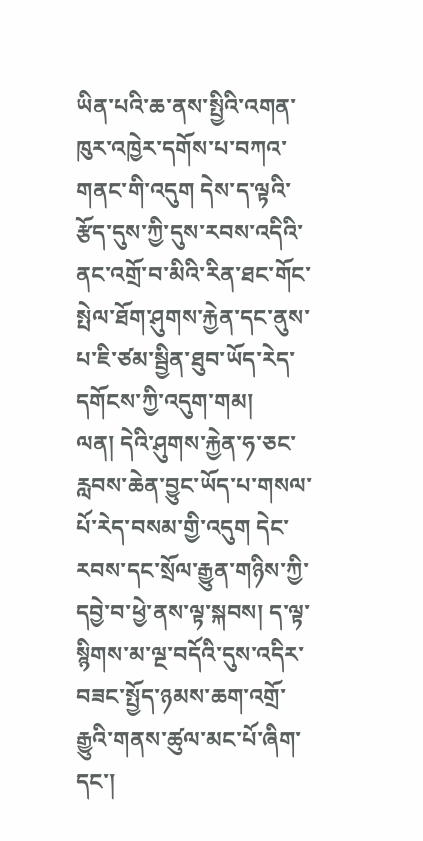ཡིན་པའི་ཆ་ནས་སྤྱིའི་འགན་ཁུར་འཁྱེར་དགོས་པ་བཀའ་གནང་གི་འདུག དེས་ད་ལྟའི་རྩོད་དུས་ཀྱི་དུས་རབས་འདིའི་ནང་འགྲོ་བ་མིའི་རིན་ཐང་གོང་སྤེལ་ཐོག་ཤུགས་རྐྱེན་དང་ནུས་པ་ཇི་ཙམ་སྦྱིན་ཐུབ་ཡོད་རེད་དགོངས་ཀྱི་འདུག་གམ།
ལན། དེའི་ཤུགས་རྐྱེན་ཧ་ཅང་རླབས་ཆེན་བྱུང་ཡོད་པ་གསལ་པོ་རེད་བསམ་གྱི་འདུག དེང་རབས་དང་སྲོལ་རྒྱུན་གཉིས་ཀྱི་དབྱེ་བ་ཕྱེ་ནས་ལྟ་སྐབས། ད་ལྟ་སྙིགས་མ་ལྔ་བདོའི་དུས་འདིར་བཟང་སྤྱོད་ཉམས་ཆག་འགྲོ་རྒྱུའི་གནས་ཚུལ་མང་པོ་ཞིག་དང་།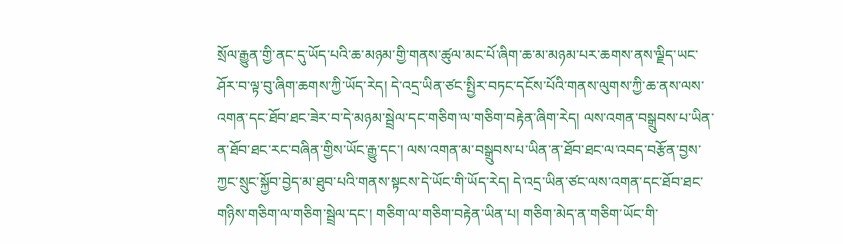སྲོལ་རྒྱུན་གྱི་ནང་དུ་ཡོད་པའི་ཆ་མཉམ་གྱི་གནས་ཚུལ་མང་པོ་ཞིག་ཆ་མ་མཉམ་པར་ཆགས་ནས་ལྗིད་ཡང་ཤོར་བ་ལྟ་བུ་ཞིག་ཆགས་ཀྱི་ཡོད་རེད། དེ་འདྲ་ཡིན་ཙང་སྤྱིར་བཏང་དངོས་པོའི་གནས་ལུགས་ཀྱི་ཆ་ནས་ལས་འགན་དང་ཐོབ་ཐང་ཟེར་བ་དེ་མཉམ་སྦྲེལ་དང་གཅིག་ལ་གཅིག་བརྟེན་ཞིག་རེད། ལས་འགན་བསྒྲུབས་པ་ཡིན་ན་ཐོབ་ཐང་རང་བཞིན་གྱིས་ཡོང་རྒྱུ་དང་། ལས་འགན་མ་བསྒྲུབས་པ་ཡིན་ན་ཐོབ་ཐང་ལ་འབད་བརྩོན་བྱས་ཀྱང་སྲུང་སྐྱོབ་བྱེད་མ་ཐུབ་པའི་གནས་སྟངས་དེ་ཡོང་གི་ཡོད་རེད། དེ་འདྲ་ཡིན་ཙང་ལས་འགན་དང་ཐོབ་ཐང་གཉིས་གཅིག་ལ་གཅིག་སྦྲེལ་དང་། གཅིག་ལ་གཅིག་བརྟེན་ཡིན་པ། གཅིག་མེད་ན་གཅིག་ཡོང་གི་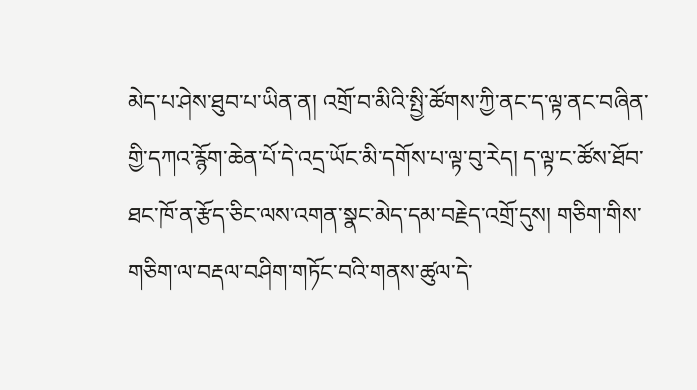མེད་པ་ཤེས་ཐུབ་པ་ཡིན་ན། འགྲོ་བ་མིའི་སྤྱི་ཚོགས་ཀྱི་ནང་ད་ལྟ་ནང་བཞིན་གྱི་དཀའ་རྙོག་ཆེན་པོ་དེ་འདྲ་ཡོང་མི་དགོས་པ་ལྟ་བུ་རེད། ད་ལྟ་ང་ཚོས་ཐོབ་ཐང་ཁོ་ན་རྩོད་ཅིང་ལས་འགན་སྣང་མེད་དམ་བརྗེད་འགྲོ་དུས། གཅིག་གིས་གཅིག་ལ་བརྡལ་བཤིག་གཏོང་བའི་གནས་ཚུལ་དེ་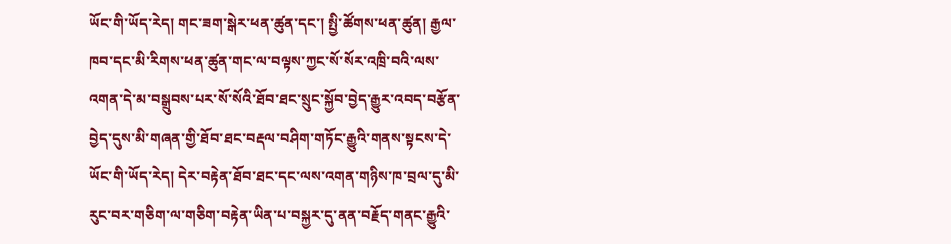ཡོང་གི་ཡོད་རེད། གང་ཟག་སྒེར་ཕན་ཚུན་དང་། སྤྱི་ཚོགས་ཕན་ཚུན། རྒྱལ་ཁབ་དང་མི་རིགས་ཕན་ཚུན་གང་ལ་བལྟས་ཀྱང་སོ་སོར་འཁྲི་བའི་ལས་འགན་དེ་མ་བསྒྲུབས་པར་སོ་སོའི་ཐོབ་ཐང་སྲུང་སྐྱོབ་བྱེད་རྒྱུར་འབད་བརྩོན་བྱེད་དུས་མི་གཞན་གྱི་ཐོབ་ཐང་བརྡལ་བཤིག་གཏོང་རྒྱུའི་གནས་སྟངས་དེ་ཡོང་གི་ཡོད་རེད། དེར་བརྟེན་ཐོབ་ཐང་དང་ལས་འགན་གཉིས་ཁ་བྲལ་དུ་མི་རུང་བར་གཅིག་ལ་གཅིག་བརྟེན་ཡིན་པ་བསྐྱར་དུ་ནན་བརྗོད་གནང་རྒྱུའི་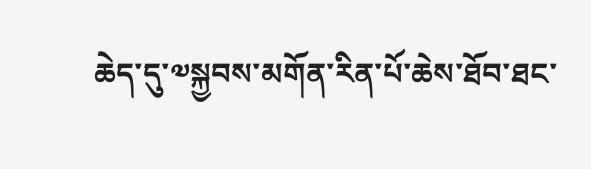ཆེད་དུ་༧སྐྱབས་མགོན་རིན་པོ་ཆེས་ཐོབ་ཐང་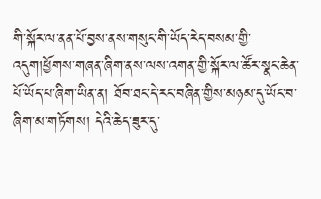གི་སྐོར་ལ་ནན་པོ་བྱས་ནས་གསུང་གི་ཡོད་རེད་བསམ་གྱི་འདུག།ཕྱོགས་གཞན་ཞིག་ནས་ལས་འགན་གྱི་སྐོར་ལ་ཚོར་སྣང་ཆེན་པོ་ཡོད་པ་ཞིག་ཡིན་ན། ཐོབ་ཐང་དེ་རང་བཞིན་གྱིས་མཉམ་དུ་ཡོང་བ་ཞིག་མ་གཏོགས། དེའི་ཆེད་ཟུར་དུ་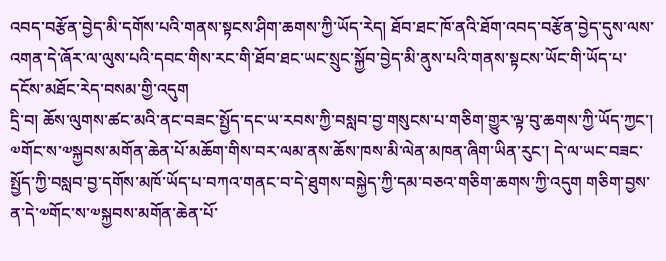འབད་བརྩོན་བྱེད་མི་དགོས་པའི་གནས་སྟངས་ཤིག་ཆགས་ཀྱི་ཡོད་རེད། ཐོབ་ཐང་ཁོ་ནའི་ཐོག་འབད་བརྩོན་བྱེད་དུས་ལས་འགན་དེ་ཞོར་ལ་ལུས་པའི་དབང་གིས་རང་གི་ཐོབ་ཐང་ཡང་སྲུང་སྐྱོབ་བྱེད་མི་ནུས་པའི་གནས་སྟངས་ཡོང་གི་ཡོད་པ་དངོས་མཐོང་རེད་བསམ་གྱི་འདུག
དྲི་བ། ཆོས་ལུགས་ཚང་མའི་ནང་བཟང་སྤྱོད་དང་ཡ་རབས་ཀྱི་བསླབ་བྱ་གསུངས་པ་གཅིག་གྱུར་ལྟ་བུ་ཆགས་ཀྱི་ཡོད་ཀྱང་། ༧གོང་ས་༧སྐྱབས་མགོན་ཆེན་པོ་མཆོག་གིས་བར་ལམ་ནས་ཆོས་ཁས་མི་ལེན་མཁན་ཞིག་ཡིན་རུང་། དེ་ལ་ཡང་བཟང་སྤྱོད་ཀྱི་བསླབ་བྱ་དགོས་མཁོ་ཡོད་པ་བཀའ་གནང་བ་དེ་ཐུགས་བསྐྱེད་ཀྱི་དམ་བཅའ་གཅིག་ཆགས་ཀྱི་འདུག གཅིག་བྱས་ན་དེ་༧གོང་ས་༧སྐྱབས་མགོན་ཆེན་པོ་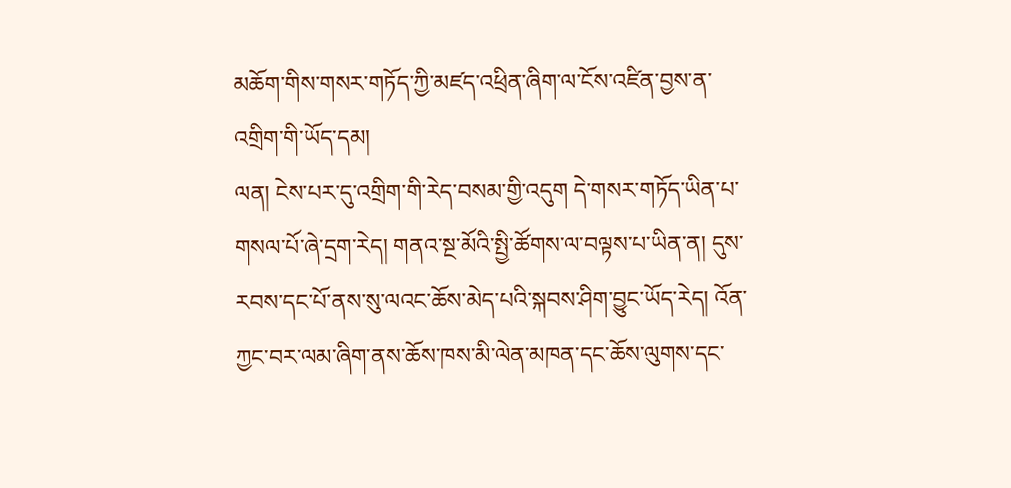མཆོག་གིས་གསར་གཏོད་ཀྱི་མཛད་འཕྲིན་ཞིག་ལ་ངོས་འཛིན་བྱས་ན་འགྲིག་གི་ཡོད་དམ།
ལན། ངེས་པར་དུ་འགྲིག་གི་རེད་བསམ་གྱི་འདུག དེ་གསར་གཏོད་ཡིན་པ་གསལ་པོ་ཞེ་དྲག་རེད། གནའ་སྔ་མོའི་སྤྱི་ཚོགས་ལ་བལྟས་པ་ཡིན་ན། དུས་རབས་དང་པོ་ནས་སུ་ལའང་ཆོས་མེད་པའི་སྐབས་ཤིག་བྱུང་ཡོད་རེད། འོན་ཀྱང་བར་ལམ་ཞིག་ནས་ཆོས་ཁས་མི་ལེན་མཁན་དང་ཆོས་ལུགས་དང་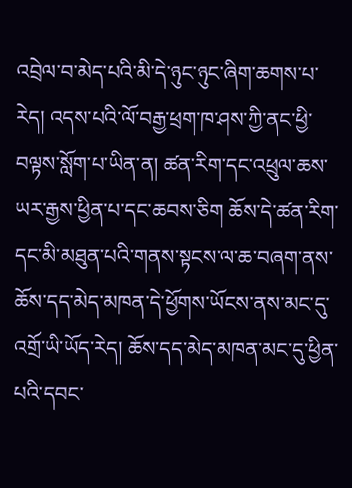འབྲེལ་བ་མེད་པའི་མི་དེ་ཉུང་ཉུང་ཞིག་ཆགས་པ་རེད། འདས་པའི་ལོ་བརྒྱ་ཕྲག་ཁ་ཤས་ཀྱི་ནང་ཕྱི་བལྟས་སློག་པ་ཡིན་ན། ཚན་རིག་དང་འཕྲུལ་ཆས་ཡར་རྒྱས་ཕྱིན་པ་དང་ཆབས་ཅིག ཆོས་དེ་ཚན་རིག་དང་མི་མཐུན་པའི་གནས་སྟངས་ལ་ཆ་བཞག་ནས་ཆོས་དད་མེད་མཁན་དེ་ཕྱོགས་ཡོངས་ནས་མང་དུ་འགྲོ་ཡི་ཡོད་རེད། ཆོས་དད་མེད་མཁན་མང་དུ་ཕྱིན་པའི་དབང་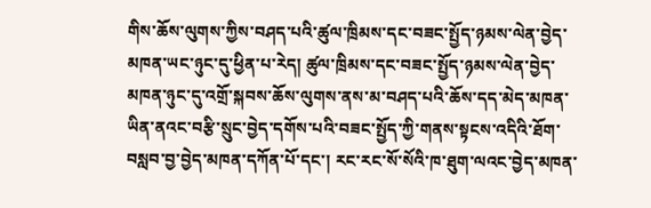གིས་ཆོས་ལུགས་ཀྱིས་བཤད་པའི་ཚུལ་ཁྲིམས་དང་བཟང་སྤྱོད་ཉམས་ལེན་བྱེད་མཁན་ཡང་ཉུང་དུ་ཕྱིན་པ་རེད། ཚུལ་ཁྲིམས་དང་བཟང་སྤྱོད་ཉམས་ལེན་བྱེད་མཁན་ཉུང་དུ་འགྲོ་སྐབས་ཆོས་ལུགས་ནས་མ་བཤད་པའི་ཆོས་དད་མེད་མཁན་ཡིན་ནའང་བརྩི་སྲུང་བྱེད་དགོས་པའི་བཟང་སྤྱོད་ཀྱི་གནས་སྟངས་འདིའི་ཐོག་བསླབ་བྱ་བྱེད་མཁན་དཀོན་པོ་དང་། རང་རང་སོ་སོའི་ཁ་ཐུག་ལའང་བྱེད་མཁན་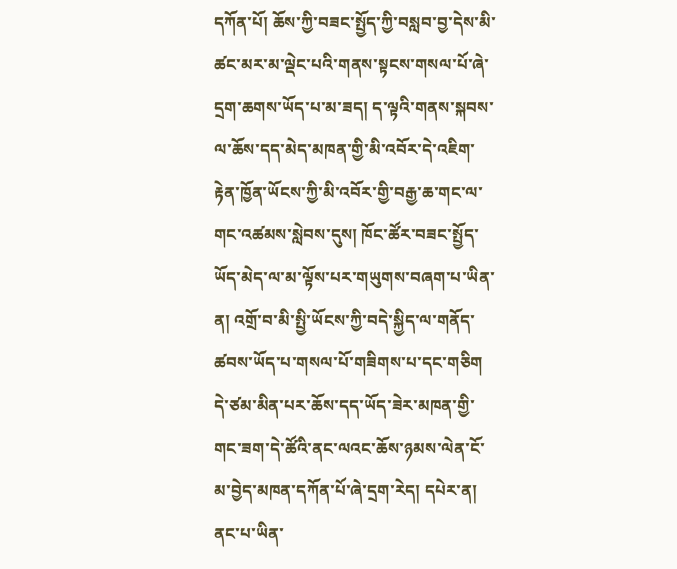དཀོན་པོ། ཆོས་ཀྱི་བཟང་སྤྱོད་ཀྱི་བསླབ་བྱ་དེས་མི་ཚང་མར་མ་ལྡེང་པའི་གནས་སྟངས་གསལ་པོ་ཞེ་དྲག་ཆགས་ཡོད་པ་མ་ཟད། ད་ལྟའི་གནས་སྐབས་ལ་ཆོས་དད་མེད་མཁན་གྱི་མི་འབོར་དེ་འཇིག་རྟེན་ཁྱོན་ཡོངས་ཀྱི་མི་འབོར་གྱི་བརྒྱ་ཆ་གང་ལ་གང་འཚམས་སླེབས་དུས། ཁོང་ཚོར་བཟང་སྤྱོད་ཡོད་མེད་ལ་མ་ལྟོས་པར་གཡུགས་བཞག་པ་ཡིན་ན། འགྲོ་བ་མི་སྤྱི་ཡོངས་ཀྱི་བདེ་སྐྱིད་ལ་གནོད་ཚབས་ཡོད་པ་གསལ་པོ་གཟིགས་པ་དང་གཅིག དེ་ཙམ་མིན་པར་ཆོས་དད་ཡོད་ཟེར་མཁན་གྱི་གང་ཟག་དེ་ཚོའི་ནང་ལའང་ཆོས་ཉམས་ལེན་ངོ་མ་བྱེད་མཁན་དཀོན་པོ་ཞེ་དྲག་རེད། དཔེར་ན། ནང་པ་ཡིན་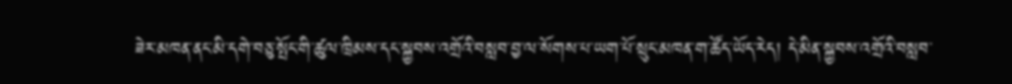ཟེར་མཁན་ནང་མི་དགེ་བཅུ་སྤོང་གི་ཚུལ་ཁྲིམས་དང་སྐྱབས་འགྲོའི་བསླབ་བྱ་ལ་སོགས་པ་ཡག་པོ་སྲུང་མཁན་ག་ཚོད་ཡོད་རེད། དེ་མིན་སྐྱབས་འགྲོའི་བསླབ་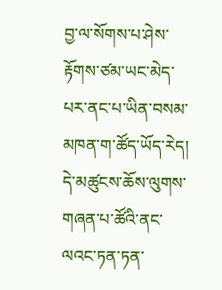བྱ་ལ་སོགས་པ་ཤེས་རྟོགས་ཙམ་ཡང་མེད་པར་ནང་པ་ཡིན་བསམ་མཁན་ག་ཚོད་ཡོད་རེད། དེ་མཚུངས་ཆོས་ལུགས་གཞན་པ་ཚོའི་ནང་ལའང་ཏན་ཏན་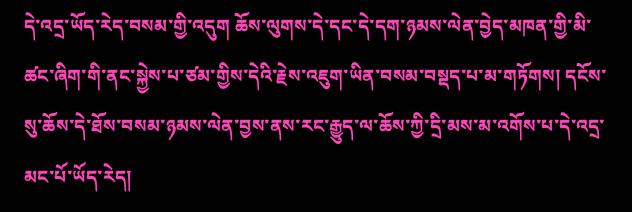དེ་འདྲ་ཡོད་རེད་བསམ་གྱི་འདུག ཆོས་ལུགས་དེ་དང་དེ་དག་ཉམས་ལེན་བྱེད་མཁན་གྱི་མི་ཚང་ཞིག་གི་ནང་སྐྱེས་པ་ཙམ་གྱིས་དེའི་རྗེས་འཇུག་ཡིན་བསམ་བསྡད་པ་མ་གཏོགས། དངོས་སུ་ཆོས་དེ་ཐོས་བསམ་ཉམས་ལེན་བྱས་ནས་རང་རྒྱུད་ལ་ཆོས་ཀྱི་དྲི་མས་མ་འགོས་པ་དེ་འདྲ་མང་པོ་ཡོད་རེད།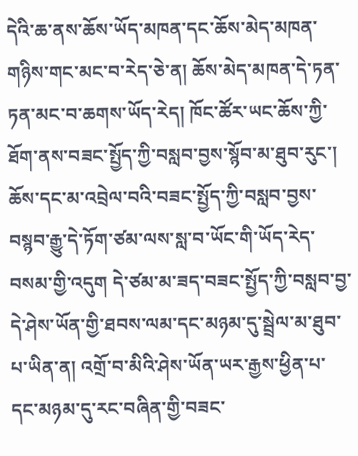དེའི་ཆ་ནས་ཆོས་ཡོད་མཁན་དང་ཆོས་མེད་མཁན་གཉིས་གང་མང་བ་རེད་ཅེ་ན། ཆོས་མེད་མཁན་དེ་ཏན་ཏན་མང་བ་ཆགས་ཡོད་རེད། ཁོང་ཚོར་ཡང་ཆོས་ཀྱི་ཐོག་ནས་བཟང་སྤྱོད་ཀྱི་བསླབ་བྱས་སྙོབ་མ་ཐུབ་རུང་། ཆོས་དང་མ་འབྲེལ་བའི་བཟང་སྤྱོད་ཀྱི་བསླབ་བྱས་བསྙབ་རྒྱུ་དེ་ཏོག་ཙམ་ལས་སླ་བ་ཡོང་གི་ཡོད་རེད་བསམ་གྱི་འདུག དེ་ཙམ་མ་ཟད་བཟང་སྤྱོད་ཀྱི་བསླབ་བྱ་དེ་ཤེས་ཡོན་གྱི་ཐབས་ལམ་དང་མཉམ་དུ་སྦྲེལ་མ་ཐུབ་པ་ཡིན་ན། འགྲོ་བ་མིའི་ཤེས་ཡོན་ཡར་རྒྱས་ཕྱིན་པ་དང་མཉམ་དུ་རང་བཞིན་གྱི་བཟང་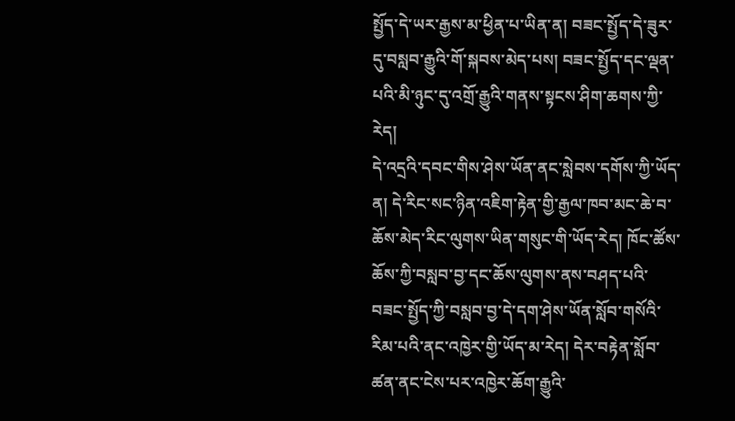སྤྱོད་དེ་ཡར་རྒྱས་མ་ཕྱིན་པ་ཡིན་ན། བཟང་སྤྱོད་དེ་ཟུར་དུ་བསླབ་རྒྱུའི་གོ་སྐབས་མེད་པས། བཟང་སྤྱོད་དང་ལྡན་པའི་མི་ཉུང་དུ་འགྲོ་རྒྱུའི་གནས་སྟངས་ཤིག་ཆགས་ཀྱི་རེད།
དེ་འདྲའི་དབང་གིས་ཤེས་ཡོན་ནང་སླེབས་དགོས་ཀྱི་ཡོད་ན། དེ་རིང་སང་ཉིན་འཇིག་རྟེན་གྱི་རྒྱལ་ཁབ་མང་ཆེ་བ་ཆོས་མེད་རིང་ལུགས་ཡིན་གསུང་གི་ཡོད་རེད། ཁོང་ཚོས་ཆོས་ཀྱི་བསླབ་བྱ་དང་ཆོས་ལུགས་ནས་བཤད་པའི་བཟང་སྤྱོད་ཀྱི་བསླབ་བྱ་དེ་དག་ཤེས་ཡོན་སློབ་གསོའི་རིམ་པའི་ནང་འཁྱེར་གྱི་ཡོད་མ་རེད། དེར་བརྟེན་སློབ་ཚན་ནང་ངེས་པར་འཁྱེར་ཆོག་རྒྱུའི་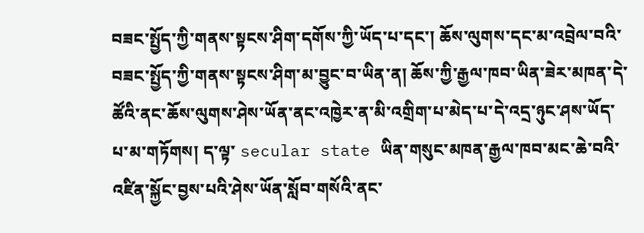བཟང་སྤྱོད་ཀྱི་གནས་སྟངས་ཤིག་དགོས་ཀྱི་ཡོད་པ་དང་། ཆོས་ལུགས་དང་མ་འབྲེལ་བའི་བཟང་སྤྱོད་ཀྱི་གནས་སྟངས་ཤིག་མ་བྱུང་བ་ཡིན་ན། ཆོས་ཀྱི་རྒྱལ་ཁབ་ཡིན་ཟེར་མཁན་དེ་ཚོའི་ནང་ཆོས་ལུགས་ཤེས་ཡོན་ནང་འཁྱེར་ན་མི་འགྲིག་པ་མེད་པ་དེ་འདྲ་ཉུང་ཤས་ཡོད་པ་མ་གཏོགས། ད་ལྟ་ secular state ཡིན་གསུང་མཁན་རྒྱལ་ཁབ་མང་ཆེ་བའི་འཛིན་སྐྱོང་བྱས་པའི་ཤེས་ཡོན་སློབ་གསོའི་ནང་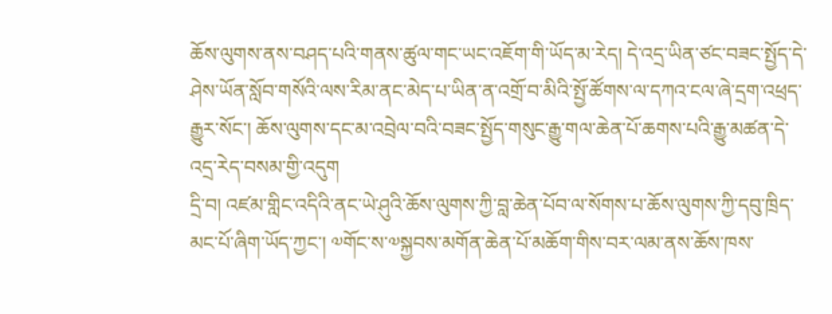ཆོས་ལུགས་ནས་བཤད་པའི་གནས་ཚུལ་གང་ཡང་འཇོག་གི་ཡོད་མ་རེད། དེ་འདྲ་ཡིན་ཙང་བཟང་སྤྱོད་དེ་ཤེས་ཡོན་སློབ་གསོའི་ལས་རིམ་ནང་མེད་པ་ཡིན་ན་འགྲོ་བ་མིའི་སྤྱོ་ཚོགས་ལ་དཀའ་ངལ་ཞེ་དྲག་འཕྲད་རྒྱུར་སོང་། ཆོས་ལུགས་དང་མ་འབྲེལ་བའི་བཟང་སྤྱོད་གསུང་རྒྱུ་གལ་ཆེན་པོ་ཆགས་པའི་རྒྱུ་མཚན་དེ་འདྲ་རེད་བསམ་གྱི་འདུག
དྲི་བ། འཛམ་གླིང་འདིའི་ནང་ཡེ་ཤུའི་ཆོས་ལུགས་ཀྱི་བླ་ཆེན་པོབ་ལ་སོགས་པ་ཆོས་ལུགས་ཀྱི་དབུ་ཁྲིད་མང་པོ་ཞིག་ཡོད་ཀྱང་། ༧གོང་ས་༧སྐྱབས་མགོན་ཆེན་པོ་མཆོག་གིས་བར་ལམ་ནས་ཆོས་ཁས་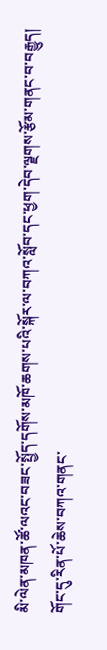མི་ལེན་མཁན་ཚོ་ལའང་བཟང་སྤྱོད་དགོས་མཁོ་ཆགས་པའི་སྐོར་ལ་བཀའ་སློབ་དང་ཕྱག་དེབ་ལྗགས་རྩོམ་གནང་བ་བརྒྱུད། གོང་དུ་རིན་པོ་ཆེས་བཀའ་གནང་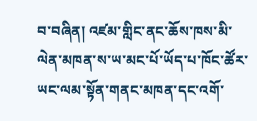བ་བཞིན། འཛམ་གླིང་ནང་ཆོས་ཁས་མི་ལེན་མཁན་ས་ཡ་མང་པོ་ཡོད་པ་ཁོང་ཚོར་ཡང་ལམ་སྟོན་གནང་མཁན་དང་འགོ་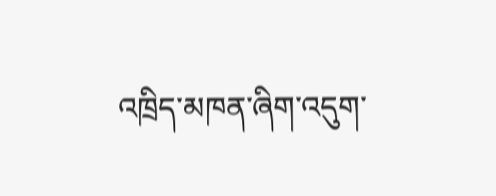འཁྲིད་མཁན་ཞིག་འདུག་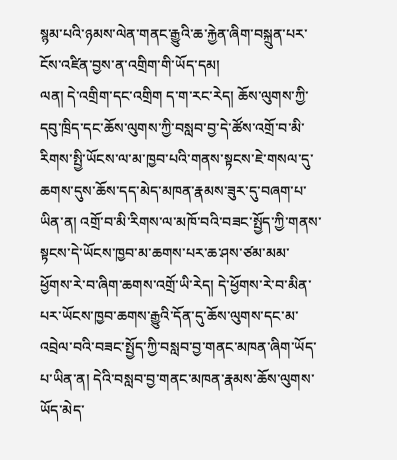སྙམ་པའི་ཉམས་ལེན་གནང་རྒྱུའི་ཆ་རྐྱེན་ཞིག་བསྐྲུན་པར་ངོས་འཛིན་བྱས་ན་འགྲིག་གི་ཡོད་དམ།
ལན། དེ་འགྲིག་དང་འགྲིག ད་ག་རང་རེད། ཆོས་ལུགས་ཀྱི་དབུ་ཁྲིད་དང་ཆོས་ལུགས་ཀྱི་བསླབ་བྱ་དེ་ཚོས་འགྲོ་བ་མི་རིགས་སྤྱི་ཡོངས་ལ་མ་ཁྱབ་པའི་གནས་སྟངས་ཇེ་གསལ་དུ་ཆགས་དུས་ཆོས་དད་མེད་མཁན་རྣམས་ཟུར་དུ་བཞག་པ་ཡིན་ན། འགྲོ་བ་མི་རིགས་ལ་མཁོ་བའི་བཟང་སྤྱོད་ཀྱི་གནས་སྟངས་དེ་ཡོངས་ཁྱབ་མ་ཆགས་པར་ཆ་ཤས་ཙམ་མམ་ཕྱོགས་རེ་བ་ཞིག་ཆགས་འགྲོ་ཡི་རེད། དེ་ཕྱོགས་རེ་བ་མིན་པར་ཡོངས་ཁྱབ་ཆགས་རྒྱུའི་དོན་དུ་ཆོས་ལུགས་དང་མ་འབྲེལ་བའི་བཟང་སྤྱོད་ཀྱི་བསླབ་བྱ་གནང་མཁན་ཞིག་ཡོད་པ་ཡིན་ན། དེའི་བསླབ་བྱ་གནང་མཁན་རྣམས་ཆོས་ལུགས་ཡོད་མེད་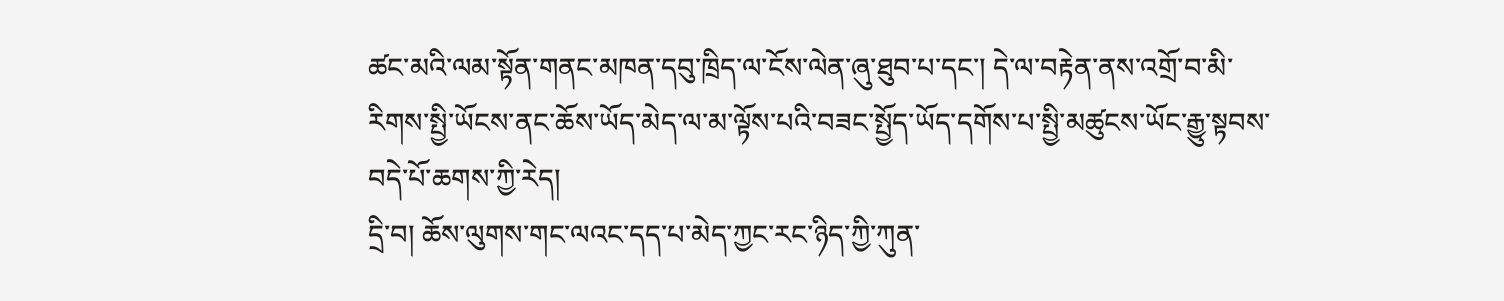ཚང་མའི་ལམ་སྟོན་གནང་མཁན་དབུ་ཁྲིད་ལ་ངོས་ལེན་ཞུ་ཐུབ་པ་དང་། དེ་ལ་བརྟེན་ནས་འགྲོ་བ་མི་རིགས་སྤྱི་ཡོངས་ནང་ཆོས་ཡོད་མེད་ལ་མ་ལྟོས་པའི་བཟང་སྤྱོད་ཡོད་དགོས་པ་སྤྱི་མཚུངས་ཡོང་རྒྱུ་སྟབས་བདེ་པོ་ཆགས་ཀྱི་རེད།
དྲི་བ། ཆོས་ལུགས་གང་ལའང་དད་པ་མེད་ཀྱང་རང་ཉིད་ཀྱི་ཀུན་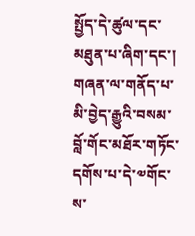སྤྱོད་དེ་ཚུལ་དང་མཐུན་པ་ཞིག་དང་། གཞན་ལ་གནོད་པ་མི་བྱེད་རྒྱུའི་བསམ་བློ་གོང་མཐོར་གཏོང་དགོས་པ་དེ་༧གོང་ས་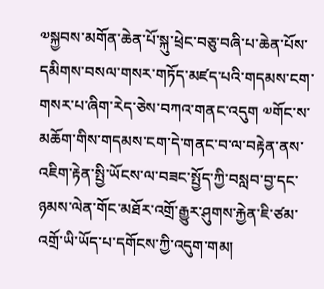༧སྐྱབས་མགོན་ཆེན་པོ་སྐུ་ཕྲེང་བཅུ་བཞི་པ་ཆེན་པོས་དམིགས་བསལ་གསར་གཏོད་མཛད་པའི་གདམས་ངག་གསར་པ་ཞིག་རེད་ཅེས་བཀའ་གནང་འདུག ༧གོང་ས་མཆོག་གིས་གདམས་ངག་དེ་གནང་བ་ལ་བརྟེན་ནས་འཇིག་རྟེན་སྤྱི་ཡོངས་ལ་བཟང་སྤྱོད་ཀྱི་བསླབ་བྱ་དང་ཉམས་ལེན་གོང་མཐོར་འགྲོ་རྒྱུར་ཤུགས་རྐྱེན་ཇི་ཙམ་འགྲོ་ཡི་ཡོད་པ་དགོངས་ཀྱི་འདུག་གམ།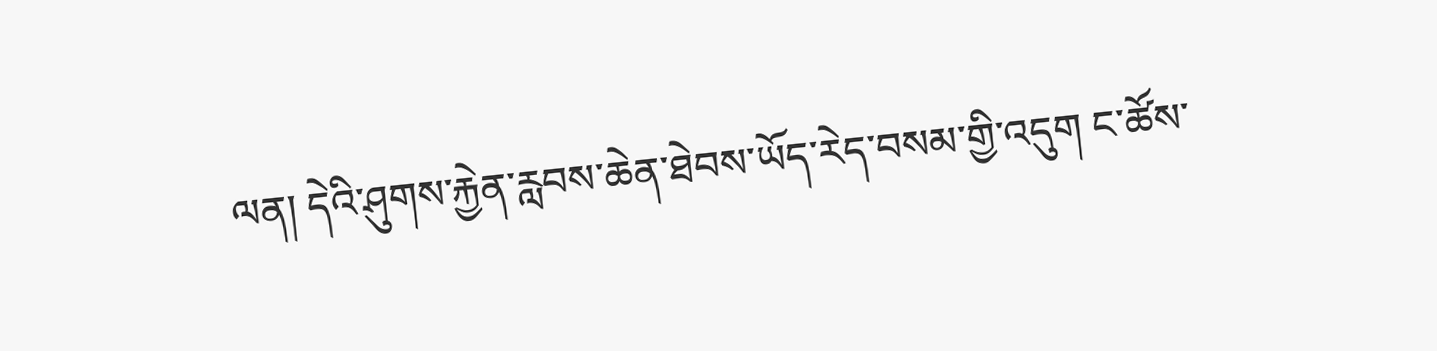ལན། དེའི་ཤུགས་རྐྱེན་རླབས་ཆེན་ཐེབས་ཡོད་རེད་བསམ་གྱི་འདུག ང་ཚོས་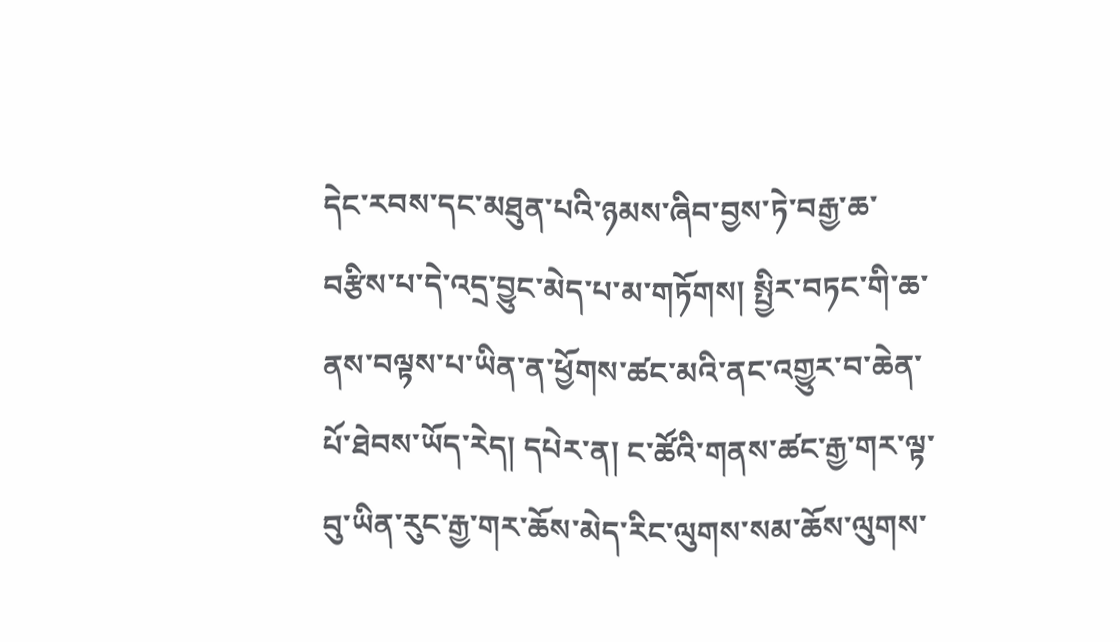དེང་རབས་དང་མཐུན་པའི་ཉམས་ཞིབ་བྱས་ཏེ་བརྒྱ་ཆ་བརྩིས་པ་དེ་འདྲ་བྱུང་མེད་པ་མ་གཏོགས། སྤྱིར་བཏང་གི་ཆ་ནས་བལྟས་པ་ཡིན་ན་ཕྱོགས་ཚང་མའི་ནང་འགྱུར་བ་ཆེན་པོ་ཐེབས་ཡོད་རེད། དཔེར་ན། ང་ཚོའི་གནས་ཚང་རྒྱ་གར་ལྟ་བུ་ཡིན་རུང་རྒྱ་གར་ཆོས་མེད་རིང་ལུགས་སམ་ཆོས་ལུགས་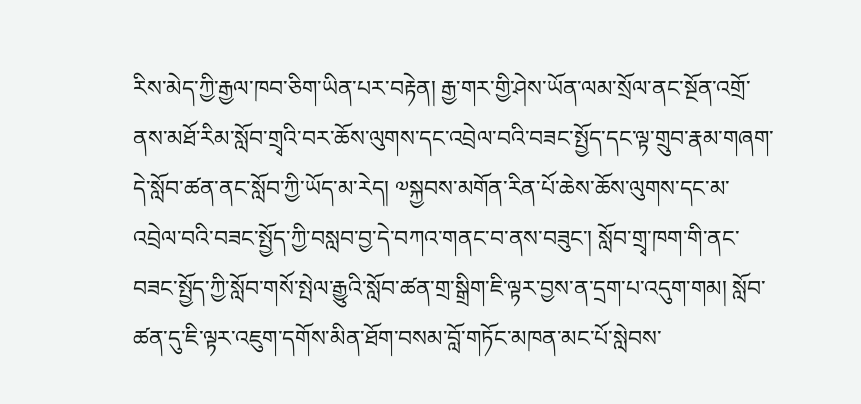རིས་མེད་ཀྱི་རྒྱལ་ཁབ་ཅིག་ཡིན་པར་བརྟེན། རྒྱ་གར་གྱི་ཤེས་ཡོན་ལམ་སྲོལ་ནང་སྔོན་འགྲོ་ནས་མཐོ་རིམ་སློབ་གྲྭའི་བར་ཆོས་ལུགས་དང་འབྲེལ་བའི་བཟང་སྤྱོད་དང་ལྟ་གྲུབ་རྣམ་གཞག་དེ་སློབ་ཚན་ནང་སློབ་ཀྱི་ཡོད་མ་རེད། ༧སྐྱབས་མགོན་རིན་པོ་ཆེས་ཆོས་ལུགས་དང་མ་འབྲེལ་བའི་བཟང་སྤྱོད་ཀྱི་བསླབ་བྱ་དེ་བཀའ་གནང་བ་ནས་བཟུང་། སློབ་གྲྭ་ཁག་གི་ནང་བཟང་སྤྱོད་ཀྱི་སློབ་གསོ་སྤེལ་རྒྱུའི་སློབ་ཚན་གྲ་སྒྲིག་ཇི་ལྟར་བྱས་ན་དྲག་པ་འདུག་གམ། སློབ་ཚན་དུ་ཇི་ལྟར་འཇུག་དགོས་མིན་ཐོག་བསམ་བློ་གཏོང་མཁན་མང་པོ་སླེབས་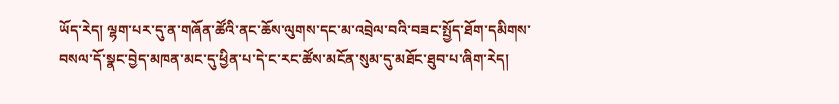ཡོད་རེད། ལྷག་པར་དུ་ན་གཞོན་ཚོའི་ནང་ཆོས་ལུགས་དང་མ་འབྲེལ་བའི་བཟང་སྤྱོད་ཐོག་དམིགས་བསལ་དོ་སྣང་བྱེད་མཁན་མང་དུ་ཕྱིན་པ་དེ་ང་རང་ཚོས་མངོན་སུམ་དུ་མཐོང་ཐུབ་པ་ཞིག་རེད།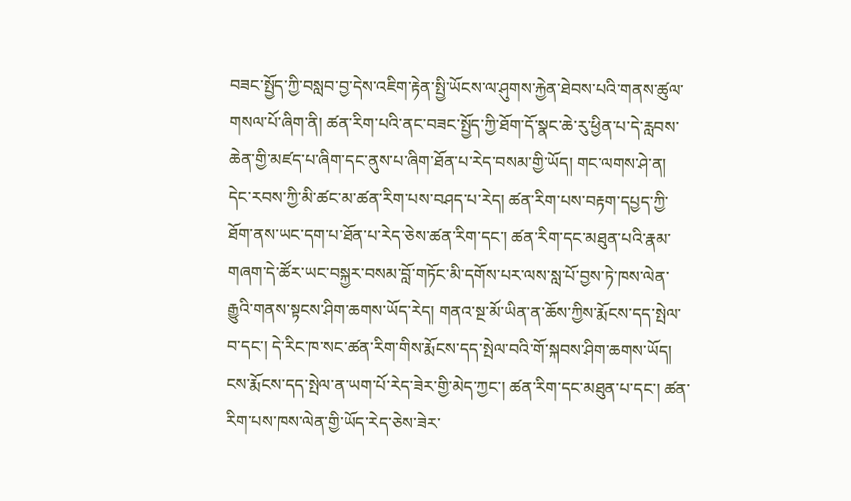བཟང་སྤྱོད་ཀྱི་བསླབ་བྱ་དེས་འཇིག་རྟེན་སྤྱི་ཡོངས་ལ་ཤུགས་རྐྱེན་ཐེབས་པའི་གནས་ཚུལ་གསལ་པོ་ཞིག་ནི། ཚན་རིག་པའི་ནང་བཟང་སྤྱོད་ཀྱི་ཐོག་དོ་སྣང་ཆེ་རུ་ཕྱིན་པ་དེ་རླབས་ཆེན་གྱི་མཛད་པ་ཞིག་དང་ནུས་པ་ཞིག་ཐོན་པ་རེད་བསམ་གྱི་ཡོད། གང་ལགས་ཤེ་ན། དེང་རབས་ཀྱི་མི་ཚང་མ་ཚན་རིག་པས་བཤད་པ་རེད། ཚན་རིག་པས་བརྟག་དཔྱད་ཀྱི་ཐོག་ནས་ཡང་དག་པ་ཐོན་པ་རེད་ཅེས་ཚན་རིག་དང་། ཚན་རིག་དང་མཐུན་པའི་རྣམ་གཞག་དེ་ཚོར་ཡང་བསྐྱར་བསམ་བློ་གཏོང་མི་དགོས་པར་ལས་སླ་པོ་བྱས་ཏེ་ཁས་ལེན་རྒྱུའི་གནས་སྟངས་ཤིག་ཆགས་ཡོད་རེད། གནའ་སྔ་མོ་ཡིན་ན་ཆོས་ཀྱིས་རྨོངས་དད་སྤེལ་བ་དང་། དེ་རིང་ཁ་སང་ཚན་རིག་གིས་རྨོངས་དད་སྤེལ་བའི་གོ་སྐབས་ཤིག་ཆགས་ཡོད། ངས་རྨོངས་དད་སྤེལ་ན་ཡག་པོ་རེད་ཟེར་གྱི་མེད་ཀྱང་། ཚན་རིག་དང་མཐུན་པ་དང་། ཚན་རིག་པས་ཁས་ལེན་གྱི་ཡོད་རེད་ཅེས་ཟེར་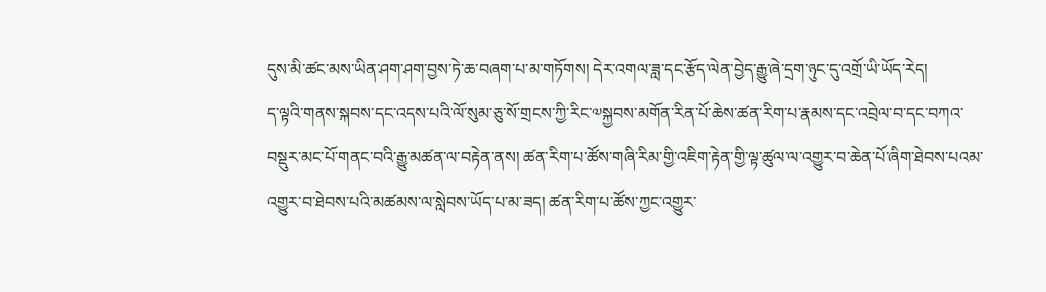དུས་མི་ཚང་མས་ཡིན་ཤག་ཤག་བྱས་ཏེ་ཆ་བཞག་པ་མ་གཏོགས། དེར་འགལ་ཟླ་དང་རྩོད་ལེན་བྱེད་རྒྱུ་ཞེ་དྲག་ཉུང་དུ་འགྲོ་ཡི་ཡོད་རེད།
ད་ལྟའི་གནས་སྐབས་དང་འདས་པའི་ལོ་སུམ་ཅུ་སོ་གྲངས་ཀྱི་རིང་༧སྐྱབས་མགོན་རིན་པོ་ཆེས་ཚན་རིག་པ་རྣམས་དང་འབྲེལ་བ་དང་བཀའ་བསྡུར་མང་པོ་གནང་བའི་རྒྱུ་མཚན་ལ་བརྟེན་ནས། ཚན་རིག་པ་ཚོས་གཞི་རིམ་གྱི་འཇིག་རྟེན་གྱི་ལྟ་ཚུལ་ལ་འགྱུར་བ་ཆེན་པོ་ཞིག་ཐེབས་པའམ་འགྱུར་བ་ཐེབས་པའི་མཚམས་ལ་སླེབས་ཡོད་པ་མ་ཟད། ཚན་རིག་པ་ཚོས་ཀྱང་འགྱུར་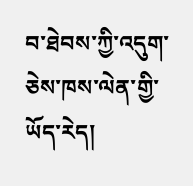བ་ཐེབས་ཀྱི་འདུག་ཅེས་ཁས་ལེན་གྱི་ཡོད་རེད།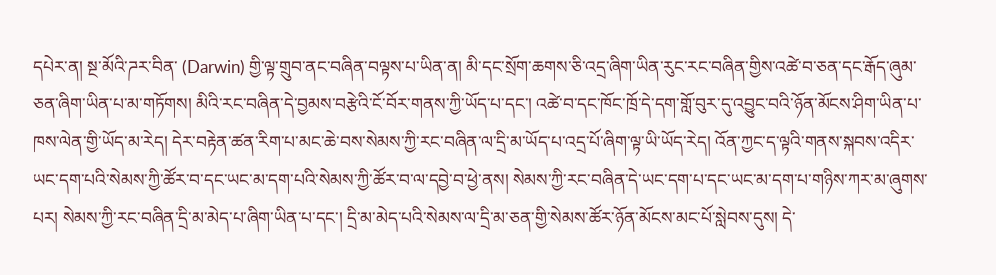དཔེར་ན། སྔ་མོའི་ཌར་བིན་ (Darwin) གྱི་ལྟ་གྲུབ་ནང་བཞིན་བལྟས་པ་ཡིན་ན། མི་དང་སྲོག་ཆགས་ཅི་འདྲ་ཞིག་ཡིན་རུང་རང་བཞིན་གྱིས་འཚེ་བ་ཅན་དང་རྒོད་ཞུམ་ཅན་ཞིག་ཡིན་པ་མ་གཏོགས། མིའི་རང་བཞིན་དེ་བྱམས་བརྩེའི་ངོ་བོར་གནས་ཀྱི་ཡོད་པ་དང་། འཚེ་བ་དང་ཁོང་ཁྲོ་དེ་དག་གློ་བུར་དུ་འབྱུང་བའི་ཉོན་མོངས་ཤིག་ཡིན་པ་ཁས་ལེན་གྱི་ཡོད་མ་རེད། དེར་བརྟེན་ཚན་རིག་པ་མང་ཆེ་བས་སེམས་ཀྱི་རང་བཞིན་ལ་དྲི་མ་ཡོད་པ་འདྲ་པོ་ཞིག་ལྟ་ཡི་ཡོད་རེད། འོན་ཀྱང་ད་ལྟའི་གནས་སྐབས་འདིར་ཡང་དག་པའི་སེམས་ཀྱི་ཚོར་བ་དང་ཡང་མ་དག་པའི་སེམས་ཀྱི་ཚོར་བ་ལ་དབྱེ་བ་ཕྱེ་ནས། སེམས་ཀྱི་རང་བཞིན་དེ་ཡང་དག་པ་དང་ཡང་མ་དག་པ་གཉིས་ཀར་མ་ཞུགས་པར། སེམས་ཀྱི་རང་བཞིན་དྲི་མ་མེད་པ་ཞིག་ཡིན་པ་དང་། དྲི་མ་མེད་པའི་སེམས་ལ་དྲི་མ་ཅན་གྱི་སེམས་ཚོར་ཉོན་མོངས་མང་པོ་སླེབས་དུས། དེ་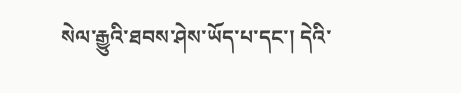སེལ་རྒྱུའི་ཐབས་ཤེས་ཡོད་པ་དང་། དེའི་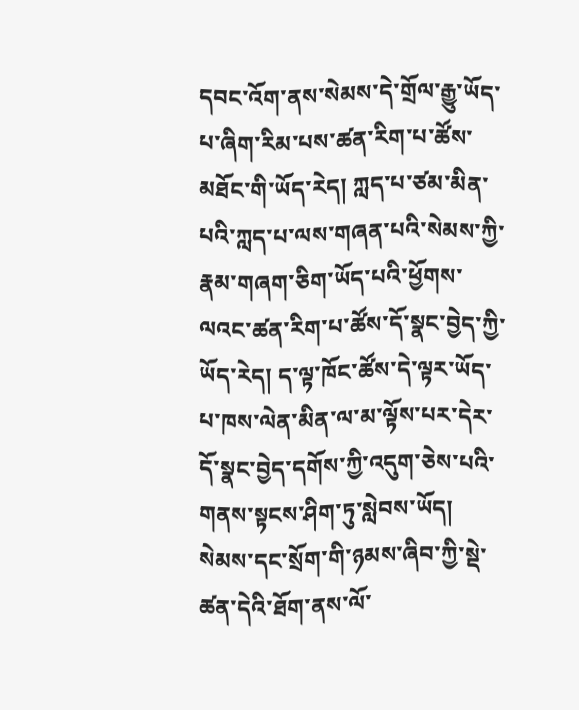དབང་འོག་ནས་སེམས་དེ་གྲོལ་རྒྱུ་ཡོད་པ་ཞིག་རིམ་པས་ཚན་རིག་པ་ཚོས་མཐོང་གི་ཡོད་རེད། ཀླད་པ་ཙམ་མིན་པའི་ཀླད་པ་ལས་གཞན་པའི་སེམས་ཀྱི་རྣམ་གཞག་ཅིག་ཡོད་པའི་ཕྱོགས་ལའང་ཚན་རིག་པ་ཚོས་དོ་སྣང་བྱེད་ཀྱི་ཡོད་རེད། ད་ལྟ་ཁོང་ཚོས་དེ་ལྟར་ཡོད་པ་ཁས་ལེན་མིན་ལ་མ་ལྟོས་པར་དེར་དོ་སྣང་བྱེད་དགོས་ཀྱི་འདུག་ཅེས་པའི་གནས་སྟངས་ཤིག་ཏུ་སླེབས་ཡོད། སེམས་དང་སྲོག་གི་ཉམས་ཞིབ་ཀྱི་སྡེ་ཚན་དེའི་ཐོག་ནས་ལོ་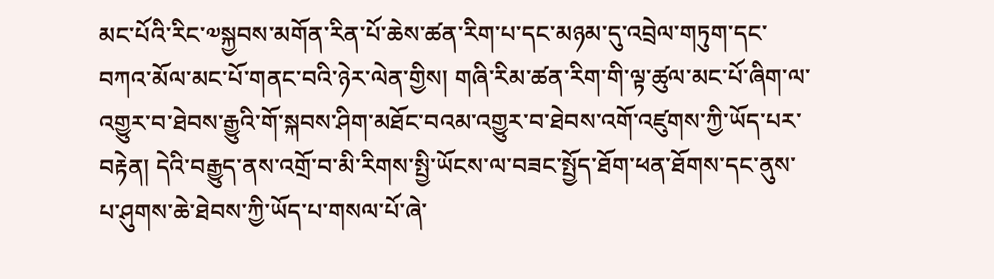མང་པོའི་རིང་༧སྐྱབས་མགོན་རིན་པོ་ཆེས་ཚན་རིག་པ་དང་མཉམ་དུ་འབྲེལ་གཏུག་དང་བཀའ་མོལ་མང་པོ་གནང་བའི་ཉེར་ལེན་གྱིས། གཞི་རིམ་ཚན་རིག་གི་ལྟ་ཚུལ་མང་པོ་ཞིག་ལ་འགྱུར་བ་ཐེབས་རྒྱུའི་གོ་སྐབས་ཤིག་མཐོང་བའམ་འགྱུར་བ་ཐེབས་འགོ་འཛུགས་ཀྱི་ཡོད་པར་བརྟེན། དེའི་བརྒྱུད་ནས་འགྲོ་བ་མི་རིགས་སྤྱི་ཡོངས་ལ་བཟང་སྤྱོད་ཐོག་ཕན་ཐོགས་དང་ནུས་པ་ཤུགས་ཆེ་ཐེབས་ཀྱི་ཡོད་པ་གསལ་པོ་ཞེ་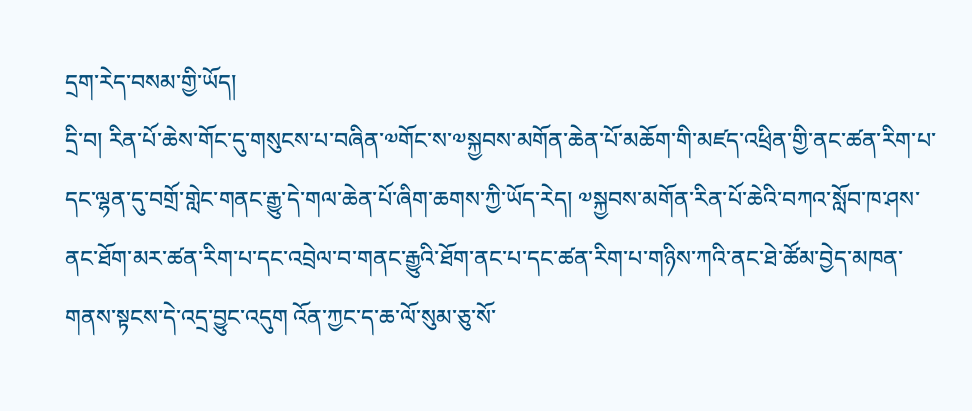དྲག་རེད་བསམ་གྱི་ཡོད།
དྲི་བ། རིན་པོ་ཆེས་གོང་དུ་གསུངས་པ་བཞིན་༧གོང་ས་༧སྐྱབས་མགོན་ཆེན་པོ་མཆོག་གི་མཛད་འཕྲིན་གྱི་ནང་ཚན་རིག་པ་དང་ལྷན་དུ་བགྲོ་གླེང་གནང་རྒྱུ་དེ་གལ་ཆེན་པོ་ཞིག་ཆགས་ཀྱི་ཡོད་རེད། ༧སྐྱབས་མགོན་རིན་པོ་ཆེའི་བཀའ་སློབ་ཁ་ཤས་ནང་ཐོག་མར་ཚན་རིག་པ་དང་འབྲེལ་བ་གནང་རྒྱུའི་ཐོག་ནང་པ་དང་ཚན་རིག་པ་གཉིས་ཀའི་ནང་ཐེ་ཚོམ་བྱེད་མཁན་གནས་སྟངས་དེ་འདྲ་བྱུང་འདུག འོན་ཀྱང་ད་ཆ་ལོ་སུམ་ཅུ་སོ་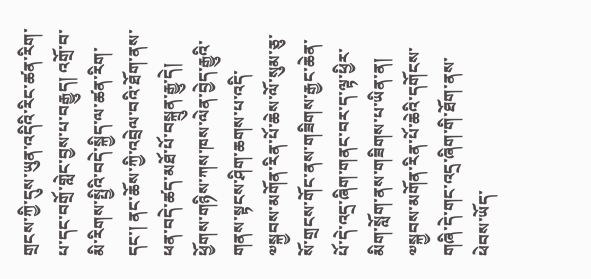གྲངས་ཀྱི་དུས་ཡུན་འདིའི་རིང་ཚན་རིག་པ་དང་བགྲོ་གླེང་བྱས་པ་བརྒྱུད། འགྲོ་བ་མི་རིགས་སྤྱིའི་བདེ་སྐྱིད་ལ་ཚན་རིག་དང་། ནང་ཆོས་ཀྱི་འབྲེལ་བའི་ཐོག་ནས་ཕན་བདེ་ཚད་མཐོ་པོ་བསྐྲུན་རྒྱུ་དེ། ཕྱོགས་གཉིས་ཀས་ཁས་ལེན་བྱེད་རྒྱུའི་གནས་སྟངས་ཤིག་ཆགས་པ་འདི་༧སྐྱབས་མགོན་རིན་པོ་ཆེས་ལོ་སུམ་ཅུ་སོ་གྲངས་གོང་ནས་གཟིགས་རྒྱང་ཆེན་པོ་དེ་འདྲ་ཞིག་གནང་བར་ད་ལྟ་ཕྱིར་མིག་སློག་ནས་གཟིགས་པ་ཡིན་ན། ༧སྐྱབས་མགོན་རིན་པོ་ཆེའི་དགོངས་གཞི་དེ་གང་འདྲ་ཞིག་གི་ཐོག་ནས་ཕེབས་ཡོད་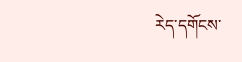རེད་དགོངས་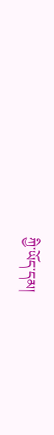ཀྱི་ཡོད་དམ།